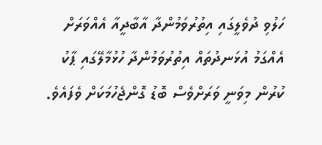ހަލުވި ދުވެލީގައި އިތުރުވަމުންދާ އާބާދީއާ އެއްވަރަށް އެއްގަމު އުޅަނދުތައް އިތުރުވަމުންދާ ހުޅުމާލޭގައި ޕާކު ކުރުން މިވަނީ ވަރަށްވެސް ބޮޑު ގޮންޖެހުމަކަށް ވެފައެވެ.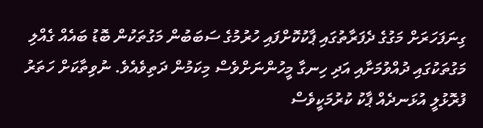ގިނަފަހަރަށް މަގުގެ ދެފަރާތުގައި ޕާކުކޮށްފައި ހުރުމުގެ ސަބަބުން މަގުތަކުން ބޮޑު ބައެއް ގެއްލި މަގުތަކުގައި ދުއްވުމަށާއި އަދި ހިނގާ މީހުންނަށްވެސް މިކަމުން ދަތިވެއެވެ. ނުވިތާކަށް ހަތަރު ފުރޮޅުލީ އުޅަނދެއް ޕާކު ކުރުމަކީވެސް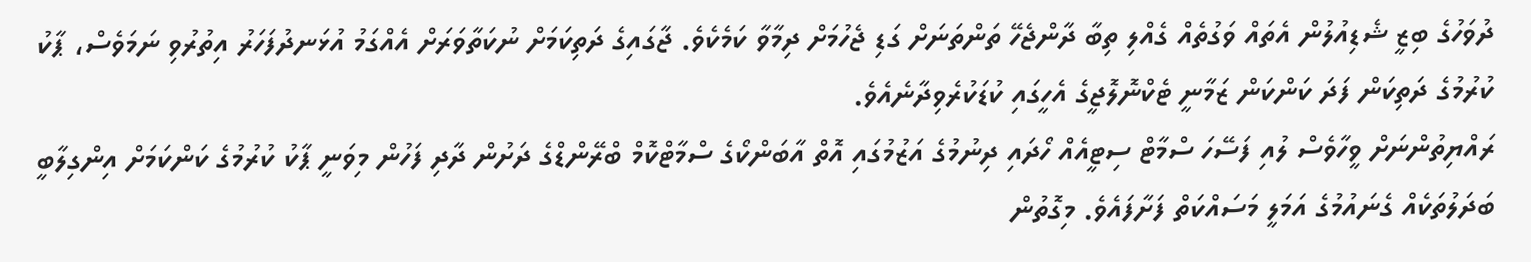ދުވަހުގެ ބިޒީ ޝެޑިއުލުން އެތައް ވަގުތެއް ގެއްލި ތިބާ ދާންޖެހޭ ތަންތަނަށް ގަޑި ޖެހުމަށް ދިމާވާ ކަމެކެވެ. ޖާގައިގެ ދަތިކަމަށް ނުކަތާވަރަށް އެއްގަމު އުޅަނދުފަހަރު އިތުރުވި ނަމަވެސް، ޕާކު ކުރުމުގެ ދަތިކަން ފަދަ ކަންކަން ޒަމާނީ ޓެކްނޮލޮޖީގެ އެހީގައި ކުޑަކުރެވިދާނެއެވެ.
ރައްޔިތުންނަށް ވީހާވެސް ލުއި ފަސޭހަ ސްމާޓް ސިޓީއެއް ހޯދައި ދިނުމުގެ އަޒުމުގައި އޮތް އާބަންކޯގެ ސްމާޓްކޮމް ބްރޭންޑްގެ ދަށުން ދާދި ފަހުން މިވަނީ ޕާކު ކުރުމުގެ ކަންކަމަށް އިންގިލާބީ ބަދަލުތަކެއް ގެނައުމުގެ އަމަލީ މަސައްކަތް ފަށާފައެވެ. މިގޮތުން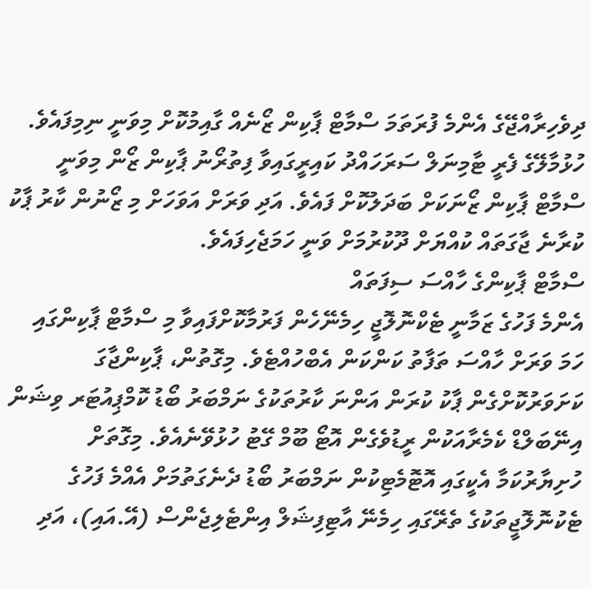ދިވެހިރާއްޖޭގެ އެންމެ ފުރަތަމަ ސްމާޓް ޕާކިން ޒޯނެއް ގާއިމުކޮށް މިވަނީ ނިމިފައެވެ. ހުޅުމާލޭގެ ފެރީ ޓާމިނަލް ސަރަހައްދު ކައިރީގައިވާ ފިތުރޯނު ޕާކިން ޒޯން މިވަނީ ސްމާޓް ޕާކިން ޒޯނަކަށް ބަދަލުކޮށް ފައެވެ. އަދި ވަރަށް އަވަހަށް މި ޒޯނުން ކާރު ޕާކު ކުރާނެ ޖާގަތައް ކުއްޔަށް ދޫކުރުމަށް ވަނީ ހަމަޖެހިފައެވެ.
ސްމާޓް ޕާކިންގެ ހާއްސަ ސިފަތައް
އެންމެ ފަހުގެ ޒަމާނީ ޓެކްނޮލޮޖީ ހިމެނޭހެން ފަރުމާކޮށްފައިވާ މި ސްމާޓް ޕާކިންގައި ހަމަ ވަރަށް ހާއްސަ ތަފާތު ކަންކަން އެބްހުއްޓެވެ. މިގޮތުން، ޕާކިންޖާގަ ކަށަވަރުކޮށްގެން ޕާކު ކުރަން އަންނަ ކާރުތަކުގެ ނަމްބަރު ބޯޑު ކޮމްޕިއުޓަރ ވިޝަން އިނޭބަލްޑް ކެމެރާއަކުން ރީޑުވެގެން އޮޓޯ ބޫމް ގޭޓު ހުޅުވޭނެއެވެ. މިގޮތަށް ހުށިޔާރުކަމާ އެކީގައި އޮޓޮމެޓިކުން ނަމްބަރު ބޯޑު ދެނެގަތުމަށް އެއްމެ ފަހުގެ ޓެކުނޮލޮޖީތަކުގެ ތެރޭގައި ހިމެނޭ އާޓިފިޝަލް އިންޓެލިޖެންސް (އޭ.އައި)، އަދި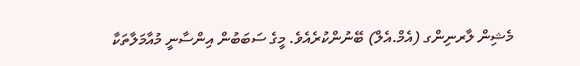މެޝިން ލާރނިންގ (އެމް.އެލް) ބޭނުންކުރެއެވެ. މީގެ ސަބަބުން އިންސާނީ މުއާމަލާތަކާ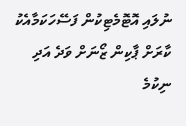ނުލައި އޮޓޮމެޓިކުން ފަސޭހަކަމާއެކު ކާރަށް ޕާކިން ޒޯނަށް ވަދެ އަދި ނިކުމެ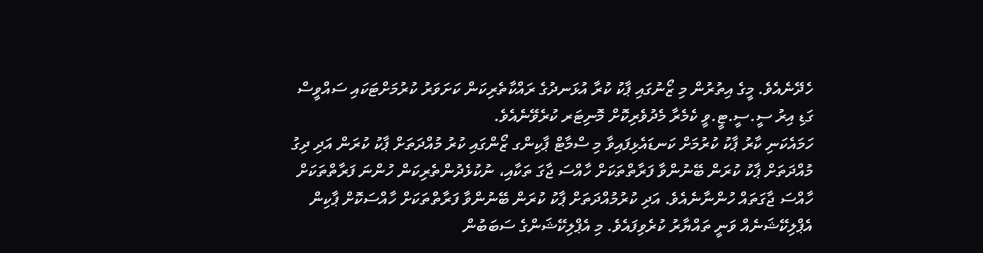ހެދޭނެއެވެ. މީގެ އިތުރުން މި ޒޯނުގައި ޕާކު ކުރާ އުޅަނދުގެ ރައްކާތެރިކަން ކަށަވަރު ކުރުމަށްޓަކައި ސައްވީސް ގަޑި އިރު ސީ.ސީ.ޓީ.ވީ ކެމެރާ މެދުވެރިކޮށް މޮނިޓަރ ކުރެވޭނެއެވެ.
ހަމައެކަނި ކާރު ޕާކު ކުރުމަށް ކަނޑައެޅިފައިވާ މި ސްމާޓް ޕާކިންގ ޒޯންގައި ކުރު މުއްދަތަށް ޕާކު ކުރަން އަދި ދިގު މުއްދަތަށް ޕާކު ކުރަން ބޭނުންވާ ފަރާތްތަކަށް ހާއްސަ ޖާގަ ތަކާއި، ނުކުޅެދުންތެރިކަން ހުންނަ ފަރާތްތަކަށް ހާއްސަ ޖާގަތައް ހުންނާނެއެވެ. އަދި ކުރުމުއްދަތަށް ޕާކު ކުރަން ބޭނުންވާ ފަރާތްތަކަށް ހާއްސަކޮށް ޕާކިން އެޕްލިކޭޝަނެއް ވަނީ ތައްޔާރު ކުރެވިފައެވެ. މި އެޕްލިކޭޝަންގެ ސަބަބުން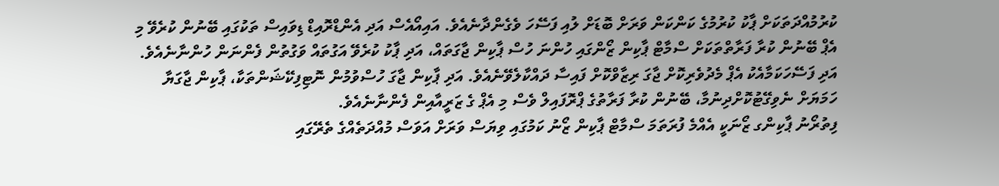ކުރުމުއްދަތަކަށް ޕާކު ކުރުމުގެ ކަންކަން ވަރަށް ބޮޑަށް ލުއި ފަސޭހަ ވެގެންދާނެއެވެ. އައިއޯއެސް އަދި އެންޑްރޮއިޑް ޑިވައިސް ތަކުގައި ބޭނުން ކުރެވޭ މި އެޕް ބޭނުން ކުރާ ފަރާތްތަކަށް ސްމާޓް ޕާކިން ޒޯންގައި ހުންނަ ހުސް ޕާކިން ޖާގަތައް، އަދި ޕާކު ކުރެވޭ އަގުތައް ވަގުތުން ފެންނަން ހުންނާނެއެވެ. އަދި ފަސޭހަކަމާއެކު އެޕް މެދުވެރިކޮށް ޖާގަ ރިޒާވްކޮށް ފައިސާ ދައްކާލެވޭނެއެވެ. އަދި ޕާކިން ޖާގަ ހުސްވުމުން ނޮޓިފިކޭޝަންތަކާ، ޕާކިން ޖާގަޔާ ހަމަޔަށް ނެވިގޭޓުކޮށްދިނުމާ، ބޭނުން ކުރާ ފަރާތުގެ ޕްރޮފައިލް ވެސް މި އެޕް ގެ ޒަރީއާއިން ފެންނާނެއެވެ.
ފިތުރޯނު ޕާކިންގ ޒޯނަކީ އެއްމެ ފުރަތަމަ ސްމާޓް ޕާކިން ޒޯނު ކަމުގައި ވިޔަސް ވަރަށް އަވަސް މުއްދަތެއްގެ ތެރޭގައި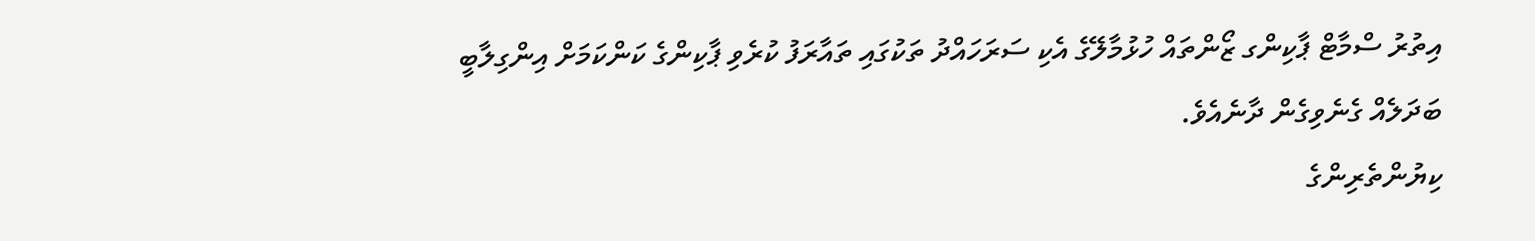އިތުރު ސްމާޓް ޕާކިންގ ޒޯންތައް ހުޅުމާލޭގެ އެކި ސަރަހައްދު ތަކުގައި ތައާރަފު ކުރެވި ޕާކިންގެ ކަންކަމަށް އިންގިލާބީ ބަދަލެއް ގެނެވިގެން ދާނެއެވެ.
ކިޔުންތެރިންގެ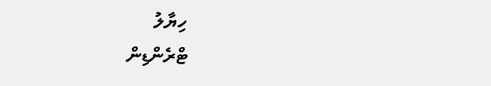ހިޔާލު
ޓްރެންޑިން